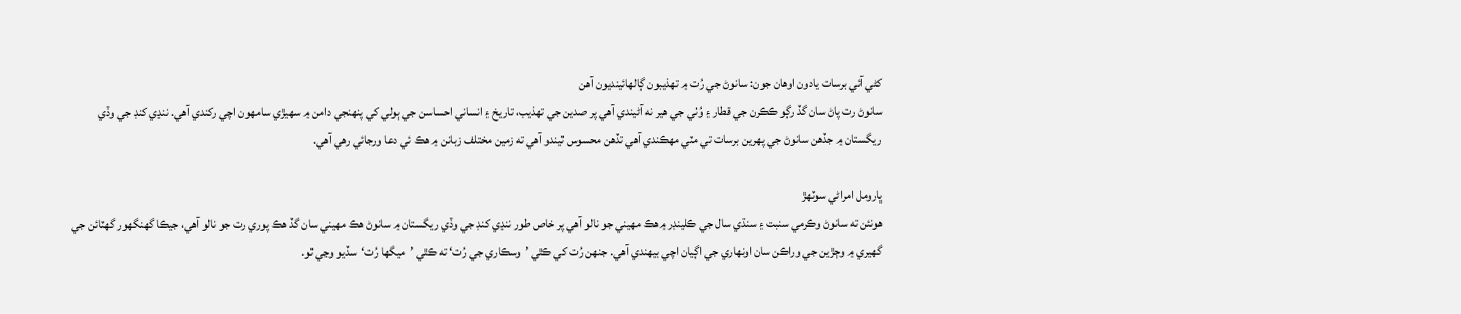کڻي آئي برسات يادون اوهان جون: سانوڻ جي رُت ۾ تهذيبون ڳالهائينديون آهن
سانوڻ رت پاڻ سان گڏ رڳو ڪڪرن جي قطار ۽ وُٺي جي هير نه آڻيندي آهي پر صدين جي تهذيب، تاريخ ۽ انساني احساسن جي ٻولي کي پنهنجي دامن ۾ سهيڙي سامهون اچي رکندي آهي. ننڍي کنڊ جي وڏي ريگستان ۾ جڏهن سانوڻ جي پهرين برسات تي مٽي مهڪندي آهي تڏهن محسوس ٿيندو آهي ته زمين مختلف زبانن ۾ هڪ ئي دعا ورجائي رهي آهي.

ڀارومل امراڻي سوٽهڙ
هونئن ته سانوڻ وڪرمي سنبت ۽ سنڌي سال جي ڪلينڊر ۾هڪ مهيني جو نالو آهي پر خاص طور ننڍي کنڊ جي وڏي ريگستان ۾ سانوڻ هڪ مهيني سان گڏ هڪ پوري رت جو نالو آهي، جيڪا گهنگهور گهٽائن جي گهيري ۾ وڄڙين جي وراڪن سان اونهاري جي اڳيان اچي بيهندي آهي. جنهن رُت کي ڪٿي ’وسڪاري جي رُت‘ ته ڪٿي ’ميگها رُت‘سڏيو وڃي ٿو.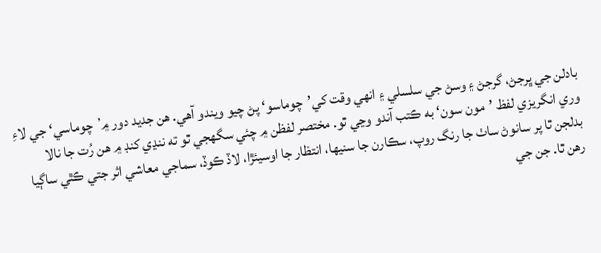بادلن جي ڀرجڻ، گرجڻ ۽ وسڻ جي سلسلي ۽ انهي وقت کي’چوماسو‘ پڻ چيو ويندو آهي. هن جديد دور ۾’چوماسي‘ جي لاءِ وري انگريزي لفظ ’مون سون‘ به ڪتب آندو وڃي ٿو. مختصر لفظن ۾ چئي سگهجي ٿو ته ننڍي کنڊ ۾ هن رُت جا نالا بدلجن ٿا پر سانوڻ ساٺ جا رنگ روپ، سڪارن جا سنيها، انتظار جا اوسيئڙا، لاڏ ڪوڏ، سماجي معاشي اثر جتي ڪٿي ساڳيا رهن ٿا. جن جي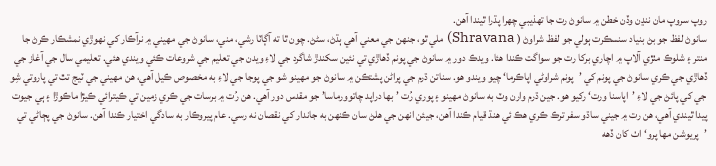روپ سروپ مان ننڍن وڏن خطن ۾ سانوڻ رت جا تهذيبي چهرا پڌرا ٿيندا آهن.
سانوڻ لفظ جو بڻ بنياد سنسڪرت ٻولي جو لفظ شراوڻ ( Shravana) ملي ٿو، جنهن جي معني آهي ٻڌڻ، سڻڻ. چون ٿا ته آڳاٽا رشي، مني، سانوڻ جي مهيني ۾ نرآڪار کي نهوڙي نمشڪار ڪرڻ جا منتر ۽ شلوڪ مٺڙي آلاپ ۾ اچاري برکا رت جو سواگت ڪندا هئا. ويدڪ دور ۾ سانوڻ جي پونم ڏهاڙي تي نئين سکندڙ شاگرد جي لاءِ ويدن جي تعليم جي شروعات ڪئي ويندي هئي. تعليمي سال جي آغاز جي ڏهاڙي جي ڪري سانوڻ جي پونم کي ’پونم شراوڻي اپاڪرما‘ چيو ويندو هو. سناتن ڌرم جي پراڻن پشتڪن ۾ سانوڻ جو مهينو شو جي پوجا جي لاءِ به مخصوص ڪيل آهي، هن مهيني جي ٽيج تٿ تي پاروتي شِو جي کي پائڻ جي لاءِ ’اپاسنا ورت‘ رکيو هو. جين ڌرم وارن وٽ به سانوڻ مهينو ۽ پوري رُت ’ بها دراپد چاتوورماسا’ جو مقدس دور آهي. هن رُت ۾ برسات جي ڪري زمين تي ڪيترائي ڪيڙا ماڪوڙا ۽ ٻي جيوت پيدا ٿيندي آهي، هن رت ۾ جيني ساڌو سفر ترڪ ڪري هڪ ئي هنڌ قيام ڪندا آهن، جيئن انهن جي هلڻ سان ڪنهن به جاندار کي نقصان نه رسي. عام پيروڪار به سادگي اختيار ڪندا آهن. سانوڻ جي پڄاڻي تي ’پريوشن مها پرو‘ اٺ کان ڏهه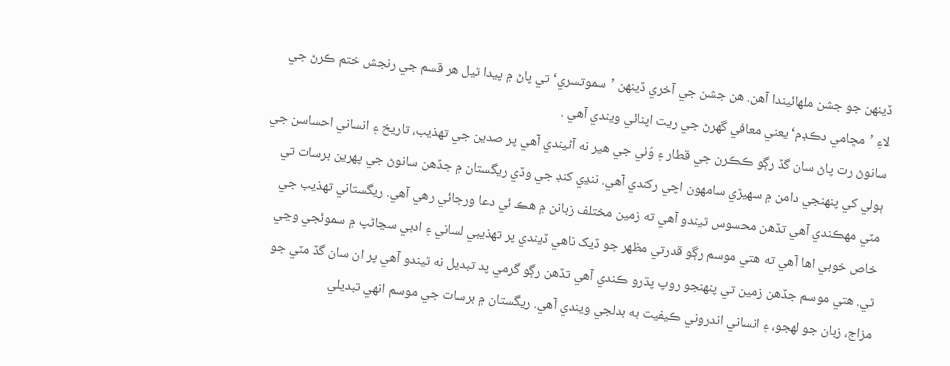ڏينهن جو جشن ملهائيندا آهن. هن جشن جي آخري ڏينهن ’سموتسري‘ تي پاڻ ۾ پيدا ٿيل هر قسم جي رنجش ختم ڪرڻ جي لاءِ ’مڇامي دڪڊم‘ يعني معافي گهرڻ جي ريت اپنائي ويندي آهي .
سانوڻ رت پاڻ سان گڏ رڳو ڪڪرن جي قطار ۽ وُٺي جي هير نه آڻيندي آهي پر صدين جي تهذيب، تاريخ ۽ انساني احساسن جي ٻولي کي پنهنجي دامن ۾ سهيڙي سامهون اچي رکندي آهي. ننڍي کنڊ جي وڏي ريگستان ۾ جڏهن سانوڻ جي پهرين برسات تي مٽي مهڪندي آهي تڏهن محسوس ٿيندو آهي ته زمين مختلف زبانن ۾ هڪ ئي دعا ورجائي رهي آهي. ريگستاني تهذيب جي خاص خوبي اها آهي ته هتي موسم رڳو قدرتي مظهر جو ڏيک ناهي ڏيندي پر تهذيبي لساني ۽ ادبي سڃاڻپ ۾ سموئجي وڃي ٿي. هتي موسم جڏهن زمين تي پنهنجو روپ پڌرو ڪندي آهي تڏهن رڳو گرمي پد تبديل نه ٿيندو آهي پر ان سان گڏ مٽي جو مزاج، زبان جو لهجو، ۽ انساني اندروني ڪيفيت به بدلجي ويندي آهي. ريگستان ۾ برسات جي موسم انهي تبديلي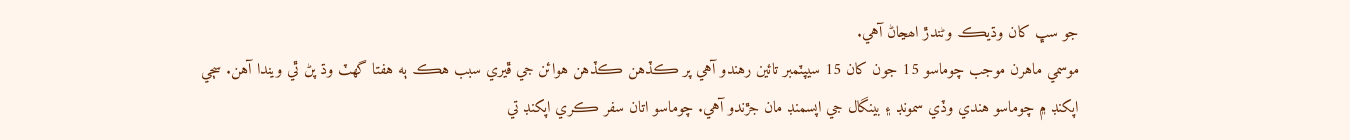جو سڀ کان وڌيڪ وڻندڙ اھڃاڻ آهي.
موسمي ماهرن موجب چوماسو 15 جون کان 15 سيپٽمبر تائين رهندو آهي پر ڪڏهن ڪڏهن هوائن جي ڦيري سبب هڪ ٻه هفتا گهٽ وڌ پڻ ٿي ويندا آهن. سڄي اپکنڊ ۾ چوماسو هندي وڏي سمونڊ ۽ بينگال جي اپسمنڊ مان جڙندو آهي. چوماسو اتان سفر ڪري اپکنڊ تي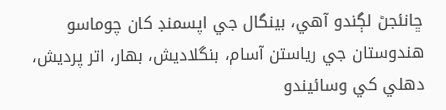ڇانئجڻ لڳندو آهي، بينگال جي اپسمنڊ کان چوماسو هندوستان جي رياستن آسام، بنگلاديش، بهار، اتر پرديش، دهلي کي وسائيندو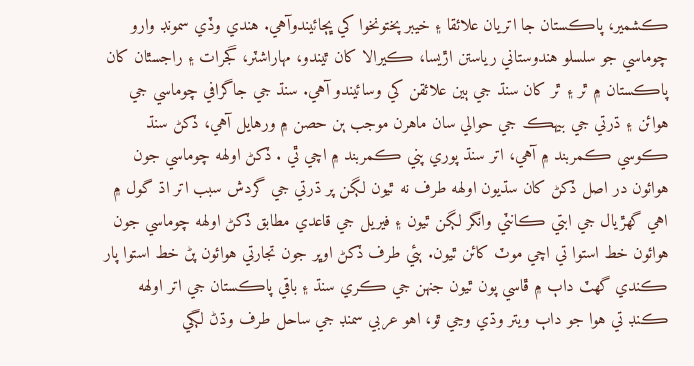ڪشمير، پاڪستان جا اتريان علائقا ۽ خيبر پختونخوا کي ڀڄائيندوآهي. هندي وڏي سمونڊ وارو چوماسي جو سلسلو هندوستاني رياستن اڙيسا، ڪيرالا کان ٿيندو، مهاراشٽر، گجرات ۽ راجسٿان کان پاڪستان ۾ ٿر ۽ ٿر کان سنڌ جي ٻين علائقن کي وسائيندو آهي. سنڌ جي جاگرافي چوماسي جي هوائن ۽ ڌرتي جي بيهڪ جي حوالي سان ماهرن موجب ٻن حصن ۾ ورهايل آهي، ڏکڻ سنڌ ڪوسي ڪمربند ۾ آهي، اتر سنڌ پوري پني ڪمربند ۾ اچي ٿي . ڏکڻ اولهه چوماسي جون هوائون در اصل ڏکڻ کان سڌيون اولهه طرف نه ٿيون لڳن پر ڌرتي جي گردش سبب اتر اڌ گول ۾ اهي گهڙيال جي ابتي ڪانٽي وانگر لڳن ٿيون ۽ فيريل جي قاعدي مطابق ڏکڻ اولهه چوماسي جون هوائون خط استوا تي اچي موٽ کائن ٿيون. ٻئي طرف ڏکڻ اوڀر جون تجارتي هوائون پڻ خط استوا پار ڪندي گهٽ داٻ ۾ ڦاسي پون ٿيون جنهن جي ڪري سنڌ ۽ باقي پاڪستان جي اتر اولهه ڪنڊ تي هوا جو داٻ ويتر وڌي وڃي ٿو، اهو عربي سمنڊ جي ساحل طرف وڌڻ لڳي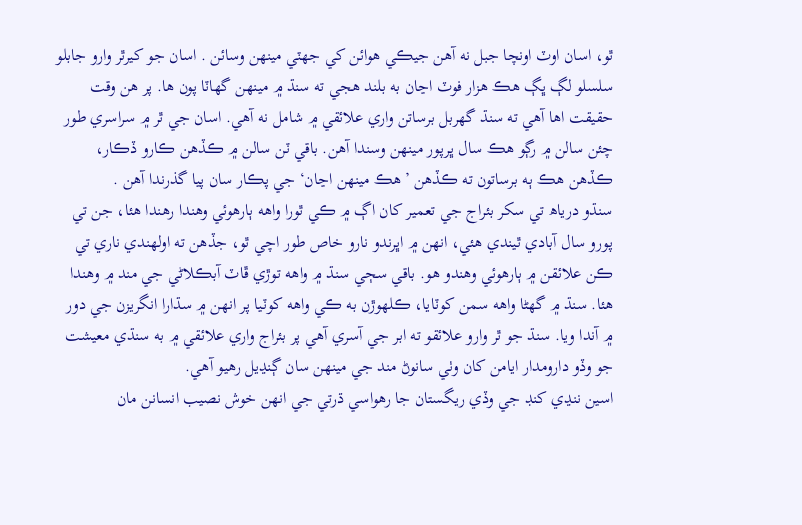ٿو، اسان اوٽ اونچا جبل نه آهن جيڪي هوائن کي جهٽي مينهن وسائن . اسان جو کيرٿر وارو جابلو سلسلو لڳ ڀڳ هڪ هزار فوٽ اڃان به بلند هجي ته سنڌ ۾ مينهن گهاٽا پون ها. پر هن وقت حقيقت اها آهي ته سنڌ گهربل برساتن واري علائقي ۾ شامل نه آهي. اسان جي ٿر ۾ سراسري طور چئن سالن ۾ رڳو هڪ سال ڀرپور مينهن وسندا آهن. باقي ٽن سالن ۾ ڪڏهن ڪارو ڏڪار، ڪڏهن هڪ ٻه برساتون ته ڪڏهن ’هڪ مينهن اڃان‘ جي پڪار سان پيا گذرندا آهن .
سنڌو درياھ تي سکر بئراج جي تعمير کان اڳ ۾ ڪي ٿورا واهه ٻارهوئي وهندا رهندا هئا، جن تي پورو سال آبادي ٿيندي هئي، انهن ۾ اڀرندو نارو خاص طور اچي ٿو، جڏهن ته اولهندي ناري تي ڪن علائقن ۾ ٻارهوئي وهندو هو. باقي سڄي سنڌ ۾ واهه توڙي ڦاٽ آبڪلاڻي جي مند ۾ وهندا هئا. سنڌ ۾ گهڻا واهه سمن کوٽايا، ڪلهوڙن به ڪي واهه کوٽيا پر انهن ۾ سڌارا انگريزن جي دور ۾ آندا ويا. سنڌ جو ٿر وارو علائقو ته ابر جي آسري آهي پر بئراج واري علائقي ۾ به سنڌي معيشت جو وڏو دارومدار ايامن کان وٺي سانوڻ مند جي مينهن سان ڳنڍيل رهيو آهي.
اسين ننڍي کنڊ جي وڏي ريگستان جا رهواسي ڌرتي جي انهن خوش نصيب انسانن مان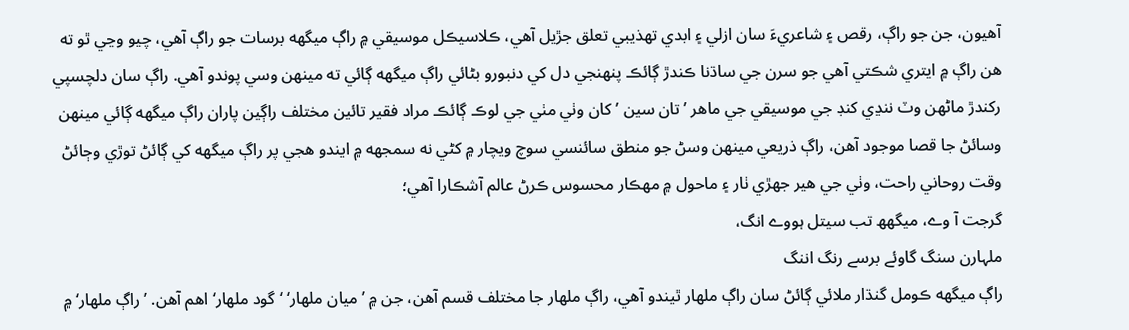آهيون، جن جو راڳ، رقص ۽ شاعريءَ سان ازلي ۽ ابدي تهذيبي تعلق جڙيل آهي، ڪلاسيڪل موسيقي ۾ راڳ ميگهه برسات جو راڳ آهي، چيو وڃي ٿو ته هن راڳ ۾ ايتري شڪتي آهي جو سرن جي ساڌنا ڪندڙ ڳائڪ پنهنجي دل کي دنبورو بڻائي راڳ ميگهه ڳائي ته مينهن وسي پوندو آهي. راڳ سان دلچسپي رکندڙ ماڻهن وٽ ننڍي کنڊ جي موسيقي جي ماهر ’تان سين ’کان وٺي مٺي جي لوڪ ڳائڪ مراد فقير تائين مختلف راڳين پاران راڳ ميگهه ڳائي مينهن وسائڻ جا قصا موجود آهن، راڳ ذريعي مينهن وسڻ جو منطق سائنسي سوچ ويچار ۾ کڻي نه سمجهه ۾ ايندو هجي پر راڳ ميگهه کي ڳائڻ توڙي وڄائڻ وقت روحاني راحت، وٺي جي هير جهڙي ٺار ۽ ماحول ۾ مهڪار محسوس ڪرڻ عالم آشڪارا آهي؛
گرجت آ وے، میگھھ تب سیتل ہووے انگ،
ملہارن سنگ گاوئے برسے رنگ اننگ
راڳ ميگهه ڪومل گنڌار ملائي ڳائڻ سان راڳ ملهار ٿيندو آهي، راڳ ملهار جا مختلف قسم آهن، جن ۾ ’ميان ملهار‘ ‘گود ملهار‘ اهم آهن. ’ راڳ ملهار‘ ۾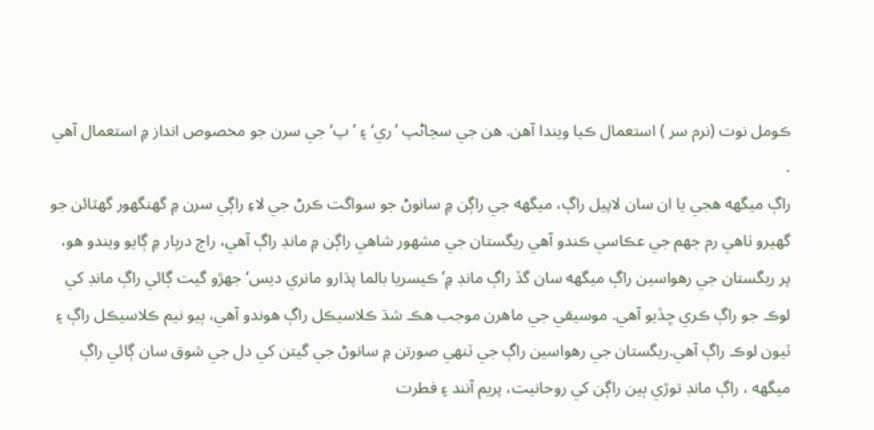ڪومل نوت (نرم سر ) استعمال ڪيا ويندا آهن. هن جي سڃاڻپ ’ري‘ ۽ ’پ‘ جي سرن جو مخصوص انداز ۾ استعمال آهي .
راڳ ميگهه هجي يا ان سان لاپيل راڳ، ميگهه جي راڳن ۾ سانوڻ جو سواگت ڪرڻ جي لاءِ راڳي سرن ۾ گهنگهور گهٽائن جو گهيرو ٺاهي رم جهم جي عڪاسي ڪندو آهي ريگستان جي مشهور شاهي راڳن ۾ مانڊ راڳ آهي، راڄ درٻار ۾ ڳايو ويندو هو، پر ريگستان جي رهواسين راڳ ميگهه سان گڏ راڳ مانڊ ۾’ڪيسريا بالما پڌارو مانري ديس‘ جهڙو گيت ڳائي راڳ مانڊ کي لوڪ جو راڳ ڪري ڇڏيو آهي. موسيقي جي ماهرن موجب هڪ شڌ ڪلاسيڪل راڳ هوندو آهي، ٻيو نيم ڪلاسيڪل راڳ ۽ ٽيون لوڪ راڳ آهي.ريگستان جي رهواسين راڳ جي ٽنهي صورتن ۾ سانوڻ جي گيتن کي دل جي شوق سان ڳائي راڳ ميگهه ، راڳ مانڊ توڙي ٻين راڳن کي روحانيت، پريم آنند ۽ فطرت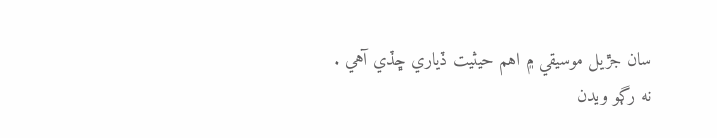سان جڙيل موسيقي ۾ اهم حيثيت ڏياري ڇڏي آهي .
نه رڳو ويدن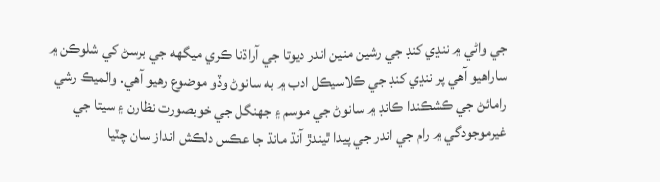جي واڻي ۾ ننڍي کنڊ جي رشين منين اندر ديوتا جي آراڌنا ڪري ميگهه جي برسڻ کي شلوڪن ۾ ساراهيو آهي پر ننڍي کنڊ جي ڪلاسيڪل ادب ۾ به سانوڻ وڏو موضوع رهيو آهي. والميڪ رشي رامائڻ جي ڪشڪندا ڪانڊ ۾ سانوڻ جي موسم ۽ جهنگل جي خوبصورت نظارن ۽ سيتا جي غيرموجودگي ۾ رام جي اندر جي پيدا ٿيندڙ آنڌ مانڌ جا عڪس دلڪش انداز سان چٽيا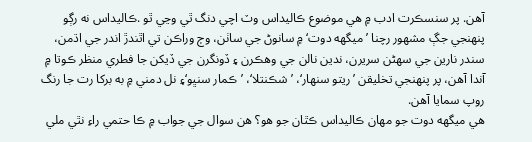آهن. پر سنسڪرت ادب ۾ هي موضوع ڪاليداس وٽ اچي دنگ ٿي وڃي ٿو .ڪاليداس نه رڳو پنهنجي جڳ مشهور رچنا ’ميگهه دوت‘ ۾ سانوڻ جي ساٺن، وڄ وراڪن تي اٿندڙ اندر جي اڌمن، سندر نارين جي سهڻن سريرن، ندين نالن جي وهڪرن ۽ ڏونگرن جي ڏيکن جا فطري منظر ڪوتا ۾ آندا آهن، پر پنهنجي تخليقن ’ريتو سنهار‘، ’شڪنتلا‘، ’ڪمار سنڀو‘۽ نل دمني ۾ به برکا رت جا رنگ روپ سمايا آهن.
هي ميگهه دوت جو مهان ڪاليداس ڪٿان جو هو؟ هن سوال جي جواب ۾ ڪا حتمي راءِ نٿي ملي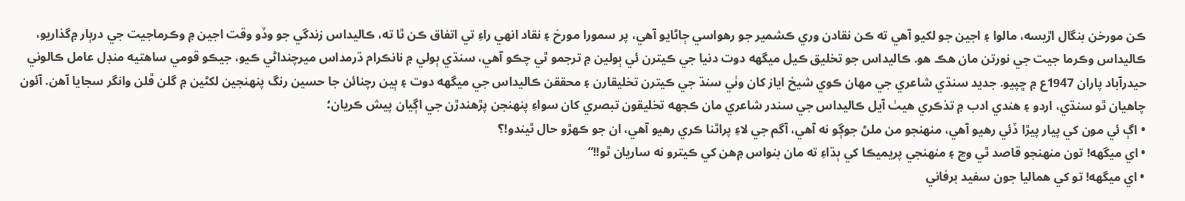ڪن مورخن بنگال اڙيسه، مالوا ۽ اجين جو لکيو آهي ته ڪن نقادن وري ڪشمير جو رهواسي ڄاڻايو آهي، پر سمورا مورخ ۽ نقاد انهي راءِ تي اتفاق ڪن ٿا ته، ڪاليداس زندگي جو وڏو وقت اجين ۾ وڪرماجيت جي درٻار ۾گذاريو، ڪاليداس وڪرما جيت جي نورتن مان هڪ هو. ڪاليداس جو تخليق ڪيل ميگهه دوت دنيا جي ڪيترن ئي ٻولين ۾ ترجمو ٿي چڪو آهي، سنڌي ٻولي ۾ نانڪرام ڌرمداس ميرچنداڻي ڪيو، جيڪو قومي ساهتيه منڊل عامل ڪالوني حيدرآباد پاران 1947ع ۾ ڇپيو. جديد سنڌي شاعري جي مهان ڪوي شيخ اياز کان وٺي سنڌ جي ڪيترن تخليقارن ۽ محققن ڪاليداس جي ميگهه دوت ۽ ٻين رچنائن جا حسين رنگ پنهنجين لکڻين ۾ گلن ڦلن وانگر سجايا آهن. آئون چاهيان ٿو سنڌي، اردو ۽ هندي ادب ۾ تذڪري هيٺ آيل ڪاليداس جي سندر شاعري مان ڪجهه تخليقون تبصري کان سواءِ پنهنجن پڙهندڙن جي اڳيان پيش ڪريان؛
• اڳ ئي مون کي پيار پيڙا ڏئي رهيو آهي، منهنجو من ملڻ جوڳو نه آهي، آگم جي لاءِ پراٿنا ڪري رهيو آهي، ان جو ڪهڙو حال ٿيندو!؟
• اي ميگهه! تون منهنجو قاصد ٿي وڃ ۽ منهنجي پريميڪا کي ٻڌاءِ ته مان بنواس ۾هن کي ڪيترو نه ساريان ٿو!!“
• اي ميگهه! تو کي هماليا جون سفيد برفاني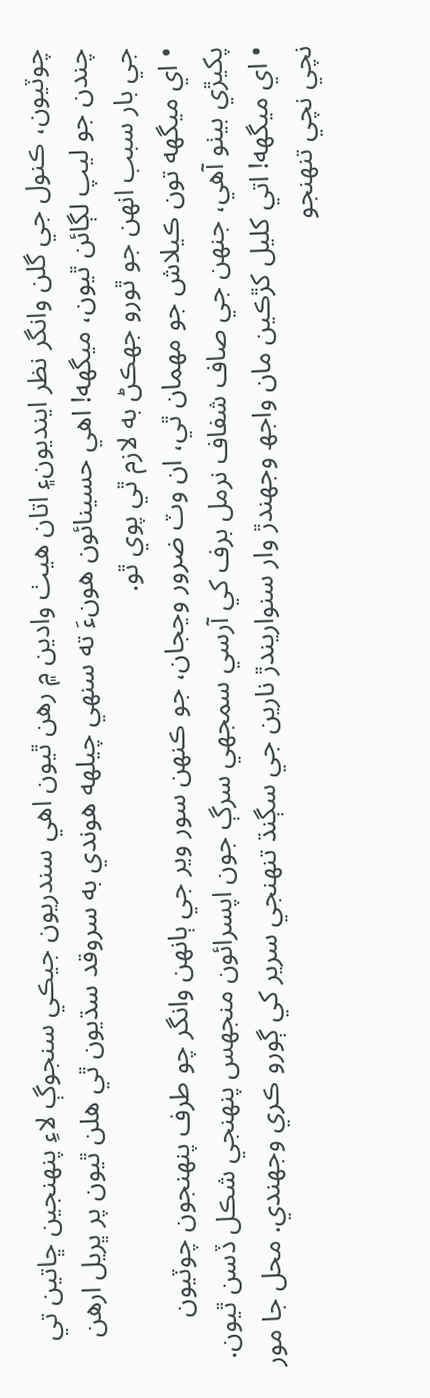چوٽيون، ڪنول جي گلن وانگر نظر اينديون۽ اتان هيٺ وادين ۾ رهن ٿيون اهي سندريون جيڪي سنجوڳ لاءِ پنهنجين ڇاتين تي چندن جو ليپ لڳائن ٿيون، ميگهه! اهي حسينائون هونءَ ته سنهي چيلهه هوندي به سروقد سڌيون ٿي هلن ٿيون پر ڀريل ارهن جي بار سبب انهن جو ٿورو جهڪڻ به لازم ٿي پوي ٿو.
• اي ميگهه تون ڪيلاش جو مهمان ٿي، ان وٽ ضرور وڃجان، جو ڪنهن سور وير جي ٻانهن وانگر چو طرف پنهنجون چوٽيون پکيڙي بيٺو آهي، جنهن جي صاف شفاف نرمل برف کي آرسي سمجهي سرڳ جون اپسرائون منجهس پنهنجي شڪل ڏسن ٿيون.
• اي ميگهه! اتي کليل کڙڪين مان واجھ وجھندڙ وار سنواريندڙ نارين جي سڳنڌ تنھنجي سرير کي ڳورو ڪري وجھندي. محل جا مور نچي نچي تنھنجو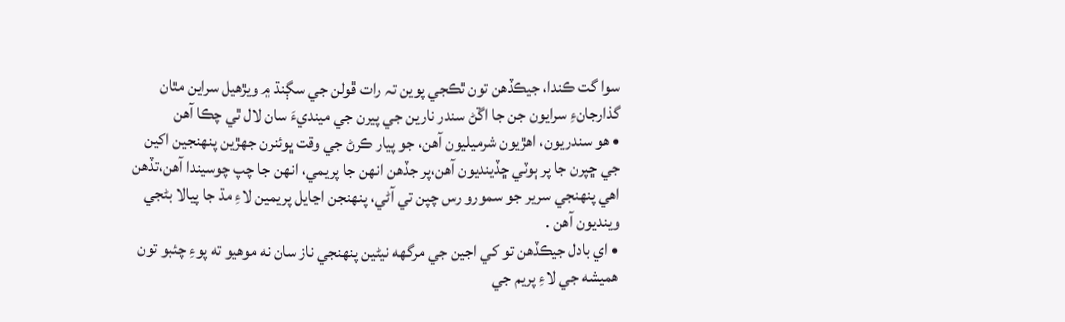سوا گت ڪندا، جيڪڏھن تون ٿڪجي پوين تہ رات ڦولن جي سڳنڌ ۾ ويڙھيل سراين مٿان گذارجانءِ سرايون جن جا اڱڻ سندر نارين جي پيرن جي مينديءَ سان لال ٿي چڪا آھن
• هو سندريون، اهڙيون شرميليون آهن، جو پيار ڪرڻ جي وقت ڀوئنرن جهڙين پنهنجين اکين
جي ڇپرن جا پر ٻوٽي ڇڏينديون آهن،پر جڏهن انهن جا پريمي، انهن جا چپ چوسيندا آهن،تڏهن اهي پنهنجي سرير جو سمورو رس چپن تي آڻي، پنهنجن اڃايل پريمين لاءِ مڌ جا پيالا بڻجي وينديون آهن .
• اي بادل جيڪڏهن تو کي اجين جي مرگهه نيڻين پنهنجي ناز سان نه موهيو ته پوءِ چئبو تون هميشه جي لاءِ پريم جي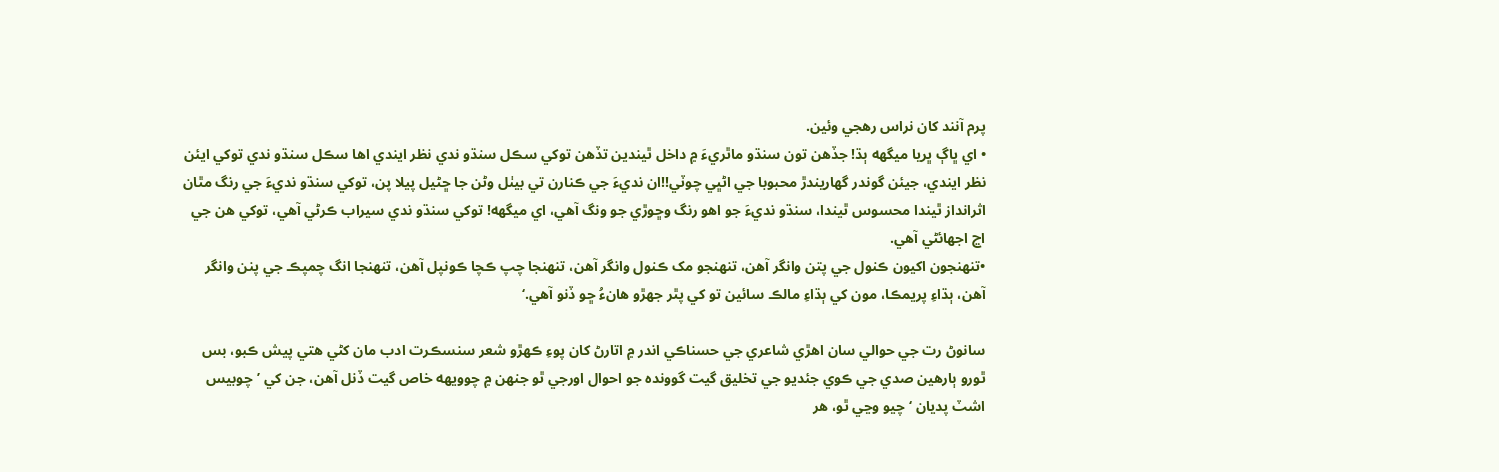پرم آنند کان نراس رهجي وئين.
• اي ڀاڳ ڀريا ميگهه ٻڌ! جڏهن تون سنڌو ماٿريءَ ۾ داخل ٿيندين تڏهن توکي سڪل سنڌو ندي نظر ايندي اها سڪل سنڌو ندي توکي ايئن نظر ايندي، جيئن گوندر گهاريندڙ محبوبا جي اڻڀي چوٽي!!ان نديءَ جي ڪنارن تي بيٺل وڻن جا ڇڻيل پيلا پن، توکي سنڌو نديءَ جي رنگ مٿان اثرانداز ٿيندا محسوس ٿيندا، سنڌو نديءَ جو اهو رنگ وڇوڙي جو ونگ آهي، اي ميگهه! توکي سنڌو ندي سيراب ڪرڻي آهي، توکي هن جي اڃ اجهائڻي آهي.
•تنهنجون اکيون ڪنول جي پتن وانگر آهن، تنهنجو مک ڪنول وانگر آهن، تنهنجا چپ ڪچا ڪونپل آهن، تنهنجا انگ چمپڪ جي پنن وانگر آهن، ٻڌاءِ پريمڪا، مون کي ٻڌاءِ مالڪ سائين تو کي پٿر جهڙو هانءُ ڇو ڏنو آهي.‘

سانوڻ رت جي حوالي سان اهڙي شاعري جي حسناڪي اندر ۾ اتارڻ کان پوءِ ڪهڙو شعر سنسڪرت ادب مان کڻي هتي پيش ڪبو، بس ٿورو ٻارهين صدي جي ڪوي جئديو جي تخليق گيت گوونده جو احوال اورجي ٿو جنهن ۾ چوويهه خاص گيت ڏنل آهن، جن کي ’چوبيس اشٽ پديان ‘چيو وڃي ٿو، هر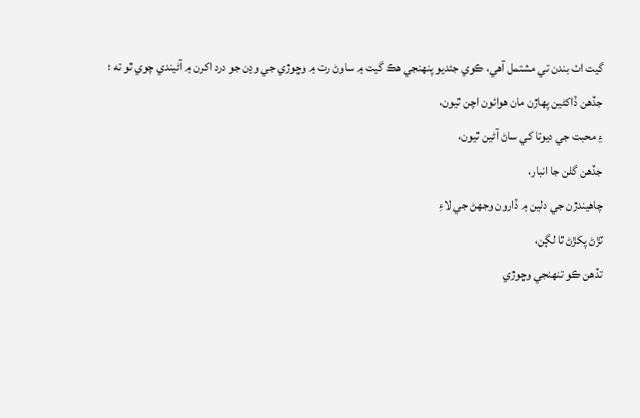گيت اٺ بندن تي مشتمل آهي، ڪوي جئديو پنهنجي هڪ گيت ۾ ساوڻ رت ۾ وڇوڙي جي وڍن جو درد اکرن ۾ آڻيندي چوي ٿو ته ؛
جڏهن ڏاکڻين پهاڙن مان هوائون اچن ٿيون،
۽ محبت جي ديوتا کي ساڻ آڻين ٿيون،
جڏهن گلن جا انبار،
چاهيندڙن جي دلين ۾ ڏارون وجھڻ جي لاءِ
ٽڙڻ پکڙڻ ٿا لڳن،
تڏهن ڪو تنهنجي وڇوڙي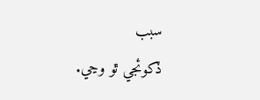سبب
ڏکوئجي ٿو وڃي.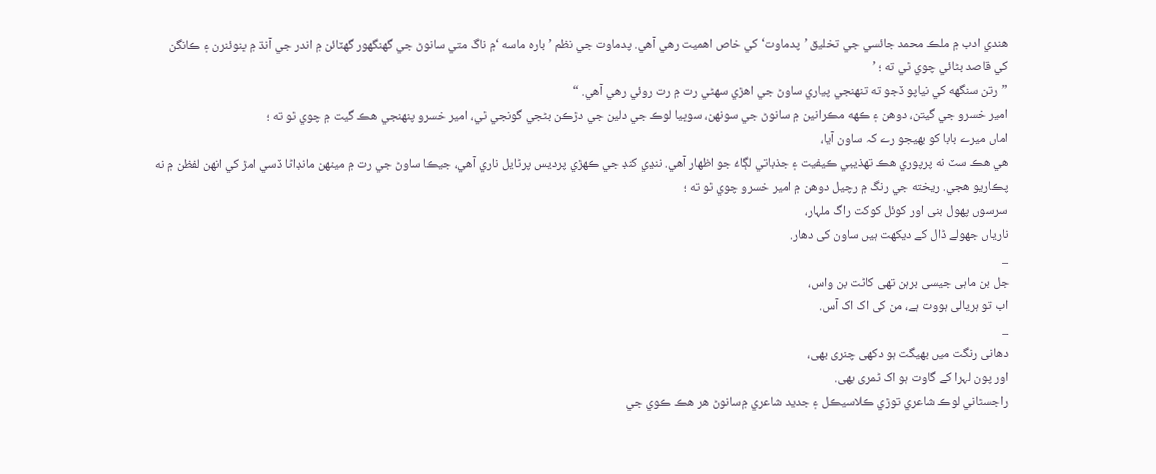هندي ادب ۾ ملڪ محمد جائسي جي تخليق ’پدماوت‘ کي خاص اهميت رهي آهي. پدماوت جي نظم ’ باره ماسه ‘۾ ناگ متي سانوڻ جي گهنگهور گهٽائن ۾ اندر جي آنڌ ۾ ڀنوئنرن ۽ ڪانگن کي قاصد بڻائي چوي ٿي ته ؛ ’
”رتن سنگهه کي نياپو ڏجو ته تنهنجي پياري ساوڻ جي اهڙي سهڻي رت ۾ رت روئي رهي آهي. “
امير خسرو جي گيتن، دوهن ۽ ڪهه مڪرانين ۾ سانوڻ جي سونهن، سوڀيا لوڪ جي دلين جي دڙڪن بڻجي گونجي ٿي، امير خسرو پنهنجي هڪ گيت ۾ چوي ٿو ته ؛
اماں میرے بابا کو بھیجو رے کہ ساون آیا،
هي هڪ سٽ نه پرپوري هڪ تهذيبي ڪيفيت ۽ جذباتي لڳاءُ جو اظهار آهي. ننڍي کنڊ جي ڪهڙي پرديس پرڻايل ناري آهي، جيڪا ساوڻ جي رت ۾ مينهن مانڊاڻا ڏسي امڙ کي انهن لفظن ۾ نه پڪاريو هجي. ريخته جي رنگ ۾ رچيل دوهن ۾ امير خسرو چوي ٿو ته ؛
سرسوں پھول بنی اور کوئل کوکت راگ ملہار،
ناریاں جھولے ڈال کے دیکھت ہیں ساون کی دھار.
_
جل بن ماہی جیسی برہن تھی کاٹت بن واس،
اب تو ہریالی ہووت ہے، من کی اک اک آس.
_
دهانی رنگت میں بھیگت ہو دکھی چنری بھی،
اور پون لہرا کے گاوت ہو اک ٹمری بھی.
راجسٿاني لوڪ شاعري توڙي ڪلاسيڪل ۽ جديد شاعري ۾سانوڻ هر هڪ ڪوي جي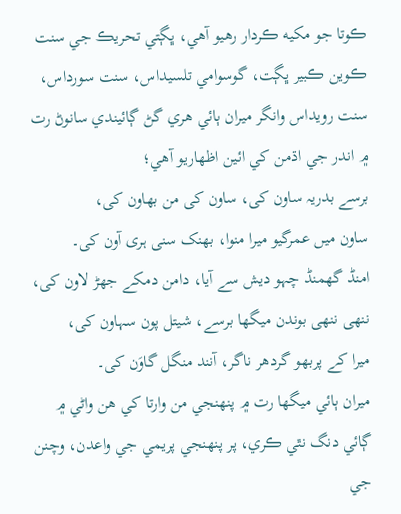ڪوتا جو مکيه ڪردار رهيو آهي، ڀڳتي تحريڪ جي سنت ڪوين ڪبير ڀڳت، گوسوامي تلسيداس، سنت سورداس، سنت رويداس وانگر ميران ٻائي هري گڻ ڳائيندي سانوڻ رت ۾ اندر جي اڌمن کي ائين اظهاريو آهي؛
برسے بدریہ ساون کی، ساون کی من بھاون کی،
ساون میں عمرگیو میرا منوا، بھنک سنی ہری آون کی۔
امنڈ گھمنڈ چہو دیش سے آیا، دامن دمکے جھڑ لاون کی،
ننھی ننھی بوندن میگھا برسے، شیتل پون سہاون کی،
میرا کے پربھو گردھر ناگر، آنند منگل گاوَن کی۔
ميران ٻائي ميگها رت ۾ پنهنجي من وارتا کي هن واڻي ۾ ڳائي دنگ نٿي ڪري، پر پنهنجي پريمي جي واعدن، وچنن جي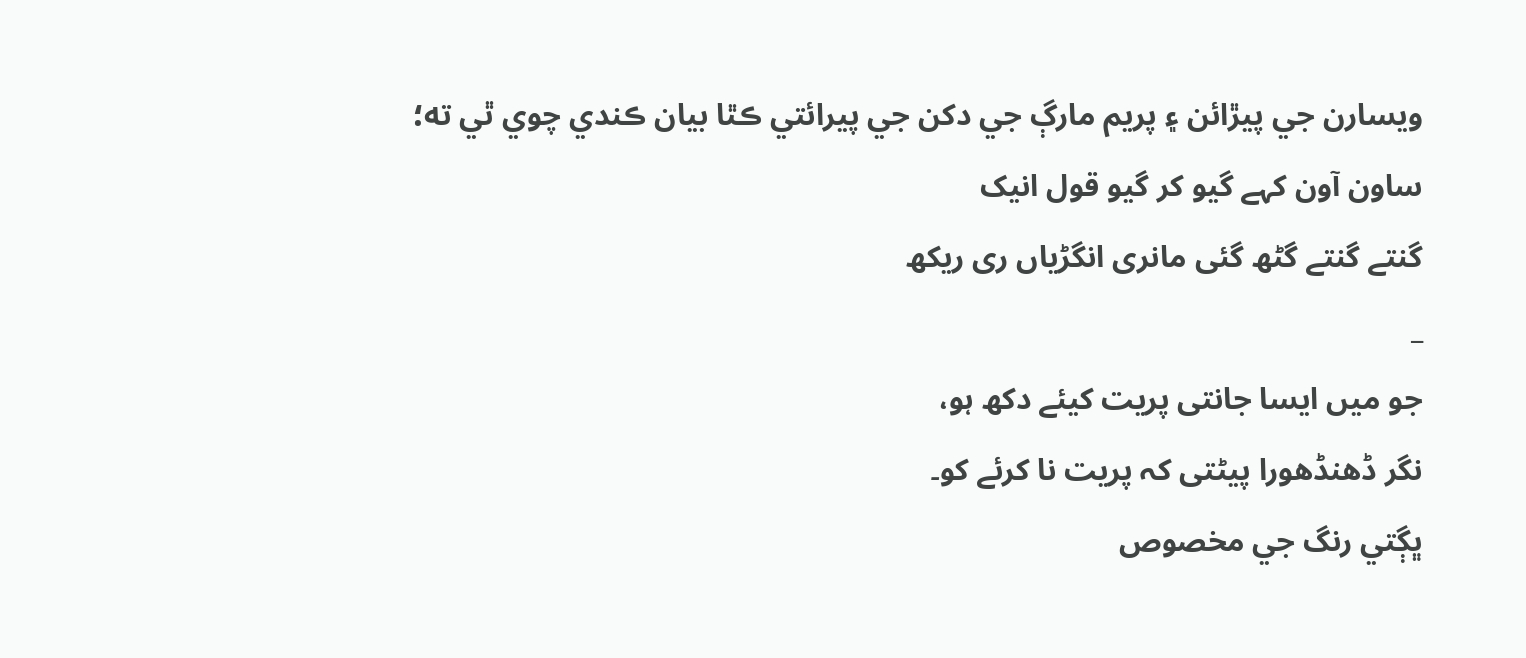ويسارن جي پيڙائن ۽ پريم مارڳ جي دکن جي پيرائتي ڪٿا بيان ڪندي چوي ٿي ته؛
ساون آون کہے گیو کر گیو قول انیک
گنتے گنتے گٹھ گئی مانری انگڑیاں ری ریکھ
_
جو میں ایسا جانتی پریت کیئے دکھ ہو،
نگر ڈھنڈھورا پیٹتی کہ پریت نا کرئے کو۔
ڀڳتي رنگ جي مخصوص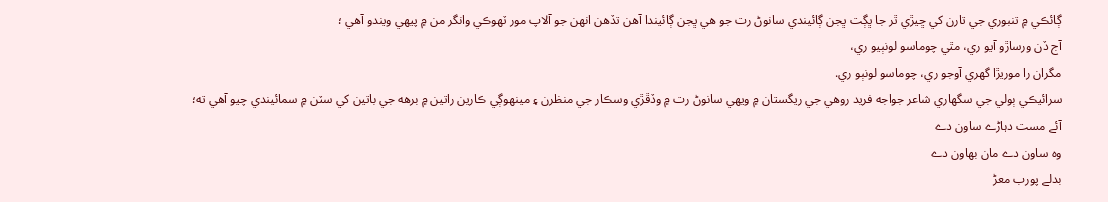ڳائڪي ۾ تنبوري جي تارن کي ڇيڙي ٿر جا ڀڳت ڀجن ڳائيندي سانوڻ رت جو هي ڀجن ڳائيندا آهن تڏهن انهن جو آلاپ مور ٽهوڪي وانگر من ۾ پيهي ويندو آهي ؛
آج ڏن ورساڙو آيو ري، مٿي چوماسو لونٻيو ري،
مگران را موريڙا گهري آوجو ري، چوماسو لونٻو ري.
سرائيڪي ٻولي جي سگهاري شاعر جواجه فريد روهي جي ريگستان ۾ ويهي سانوڻ رت ۾ وڏڦڙي وسڪار جي منظرن ۽ مينهوڳي ڪارين راتين ۾ برهه جي باتين کي سٽن ۾ سمائيندي چيو آهي ته؛
آئے مست دہاڑے ساون دے
وہ ساون دے مان بھاون دے
بدلے پورب معڑ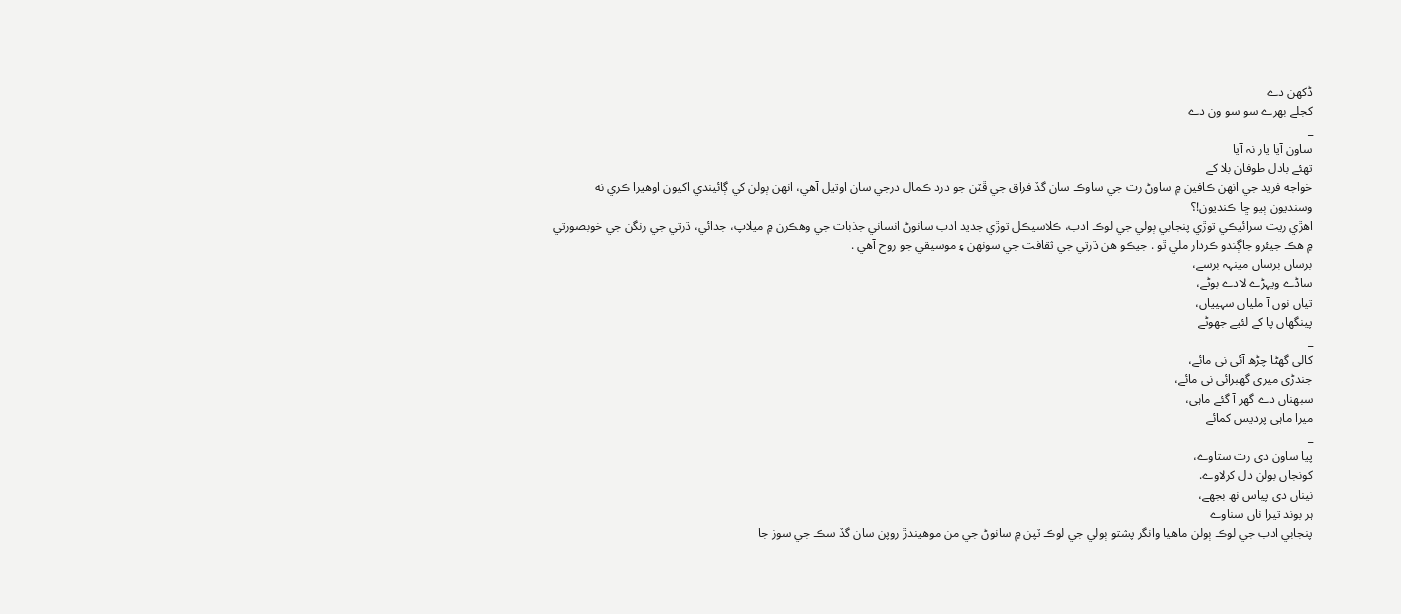ڈکھن دے
کجلے بھرے سو سو ون دے
_
ساون آیا یار نہ آیا
تھئے بادل طوفان بلا کے
خواجه فريد جي انهن ڪافين ۾ ساوڻ رت جي ساوڪ سان گڏ فراق جي ڦٽن جو درد ڪمال درجي سان اوتيل آهي، انهن ٻولن کي ڳائيندي اکيون اوهيرا ڪري نه وسنديون ٻيو ڇا ڪنديون!؟
اهڙي ريت سرائيڪي توڙي پنجابي ٻولي جي لوڪ ادب، ڪلاسيڪل توڙي جديد ادب سانوڻ انساني جذبات جي وهڪرن ۾ ميلاپ، جدائي، ڌرتي جي رنگن جي خوبصورتي ۾ هڪ جيئرو جاڳندو ڪردار ملي ٿو . جيڪو هن ڌرتي جي ثقافت جي سونهن ۽ موسيقي جو روح آهي .
برساں برساں مینہہ برسے،
ساڈے ویہڑے لادے بوٹے،
تیاں نوں آ ملیاں سہییاں،
پینگھاں پا کے لئیے جھوٹے
_
کالی گھٹا چڑھ آئی نی مائے،
جندڑی میری گھبرائی نی مائے،
سبھناں دے گھر آ گئے ماہی،
میرا ماہی پردیس کمائے
_
پیا ساون دی رت ستاوے،
کونجاں بولن دل کرلاوے.
نیناں دی پیاس نھ بجھے،
ہر بوند تیرا ناں سناوے
پنجابي ادب جي لوڪ ٻولن ماهيا وانگر پشتو ٻولي جي لوڪ ٽپن ۾ سانوڻ جي من موهيندڙ روپن سان گڏ سڪ جي سوز جا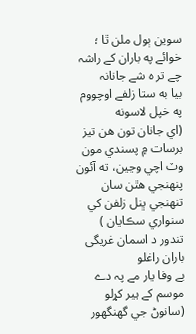سوين ٻول ملن ٿا ؛
خوائے په باران کے راشہ چے تر ہ شے جانانہ
بیا به ستا زلفے اوچووم په خپل لاسونه
(اي جانان تون هن تيز برسات ۾ پسندي مون وٽ اچي وڃين، ته آئون پنهنجي هٿن سان تنهنجي ڀنل زلفن کي سنواري سڪايان )
تندور د اسمان غریگی باران راغلو
بے وفا یار مے پہ دے موسم کے ہیر کړلو
(سانوڻ جي گهنگهور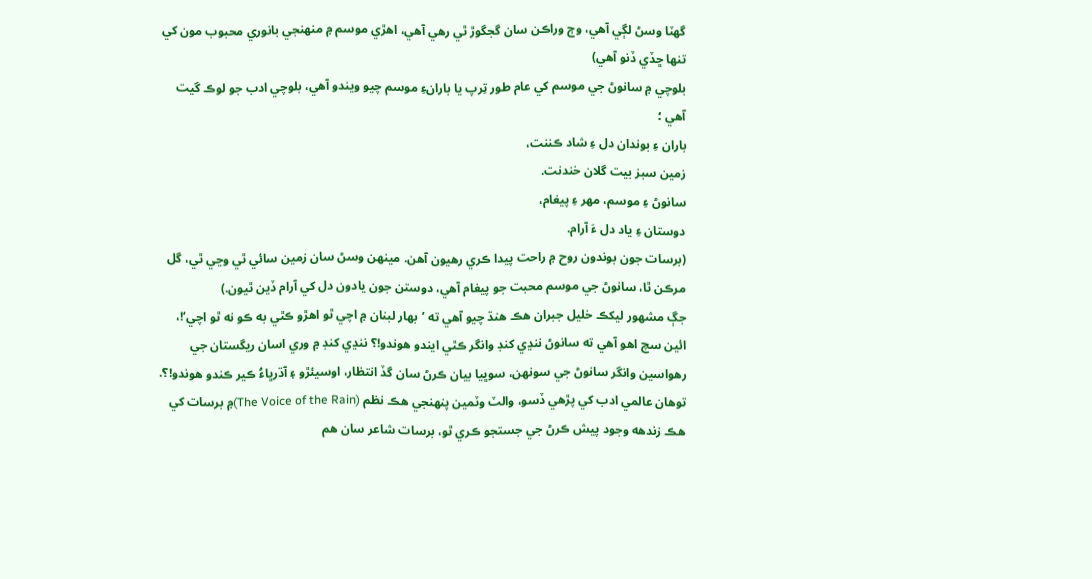گهٽا وسڻ لڳي آهي، وڄ وراڪن سان گجگوڙ ٿي رهي آهي، اهڙي موسم ۾ منهنجي بانوري محبوب مون کي تنها ڇڏي ڏنو آهي)
بلوچي ۾ سانوڻ جي موسم کي عام طور تِرپ يا بارانءِ موسم چيو ويندو آهي، بلوچي ادب جو لوڪ گيت آهي ؛
باران ءِ بوندان دل ءِ شاد ڪننت،
زمين سبز بيت گلان خندنت.
سانوڻ ءِ موسم، مهر ءِ پيغام،
دوستان ءِ ياد دل ءَ آرام.
(برسات جون بوندون روح ۾ راحت پيدا ڪري رهيون آهن. مينهن وسڻ سان زمين سائي ٿي وڃي ٿي، گل مرڪن ٿا، سانوڻ جي موسم محبت جو پيغام آهي، دوستن جون يادون دل کي آرام ڏين ٿيون.)
جڳ مشهور ليکڪ خليل جبران هڪ هنڌ چيو آهي ته ’بهار لبنان ۾ اچي ٿو اهڙو ڪٿي به ڪو نه ٿو اچي‘!، ائين سچ اهو آهي ته سانوڻ ننڍي کنڊ وانگر ڪٿي ايندو هوندو!؟ ننڍي کنڊ ۾ وري اسان ريگستان جي رهواسين وانگر سانوڻ جي سونهن، سوڀيا بيان ڪرڻ سان گڏ انتظار، اوسيئڙو ۽ آڌرڀاءُ ڪير ڪندو هوندو!؟. توهان عالمي ادب کي پڙهي ڏسو، والٽ وٽمين پنهنجي هڪ نظم (The Voice of the Rain)۾ برسات کي هڪ زندهه وجود پيش ڪرڻ جي جستجو ڪري ٿو، برسات شاعر سان هم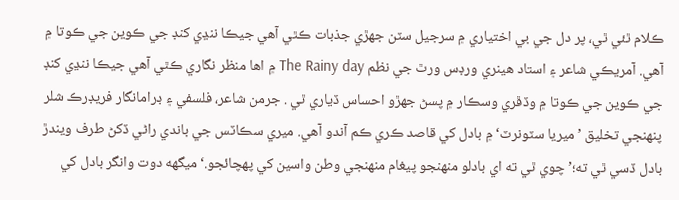ڪلام ٿئي ٿي، پر دل جي بي اختياري ۾ سرجيل سٽن جهڙي جذبات ڪٿي آهي جيڪا ننڍي کنڊ جي ڪوين جي ڪوتا ۾ آهي. آمريڪي شاعر ۽ استاد هينري ورڊس ورٿ جي نظم The Rainy day ۾ اها منظر نگاري ڪٿي آهي جيڪا ننڍي کنڊ جي ڪوين جي ڪوتا ۾ وڏڦري وسڪار ۾ پسڻ جهڙو احساس ڏياري ٿي . جرمن شاعر، فلسفي ۽ ڊرامانگار فريڊرڪ شلر پنهنجي تخليق ’ميريا سٽونرٽ‘ ۾ بادل کي قاصد ڪري ڪم آندو آهي. ميري سڪاٽس جي باندي راڻي ڏکڻ طرف ويندڙ بادل ڏسي ٿي ته؛’ چوي ٿي ته اي بادلو منهنجو پيغام منهنجي وطن واسين کي پهچائجو.‘ ميگهه دوت وانگر بادل کي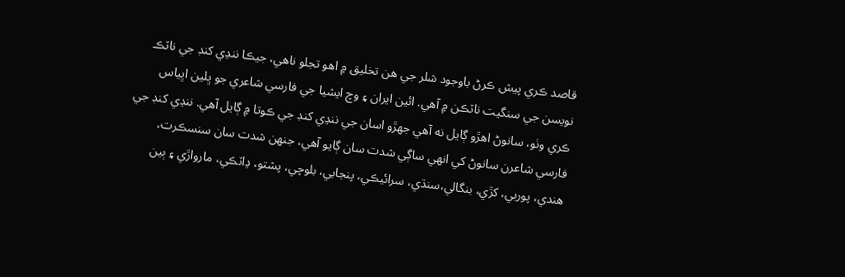قاصد ڪري پيش ڪرڻ باوجود شلر جي هن تخليق ۾ اهو تجلو ناهي، جيڪا ننڍي کنڊ جي ناٽڪ نويسن جي سنگيت ناٽڪن ۾ آهي. ائين ايران ۽ وچ ايشيا جي فارسي شاعري جو ڀلين اڀياس ڪري وٺو، سانوڻ اهڙو ڳايل نه آهي جهڙو اسان جي ننڍي کنڊ جي ڪوتا ۾ ڳايل آهي. ننڍي کنڊ جي فارسي شاعرن سانوڻ کي انهي ساڳي شدت سان ڳايو آهي، جنهن شدت سان سنسڪرت، هندي، پوربي، کڙي، بنگالي،سنڌي، سرائيڪي، پنجابي، بلوچي، پشتو، ڍاٽڪي، مارواڙي ۽ ٻين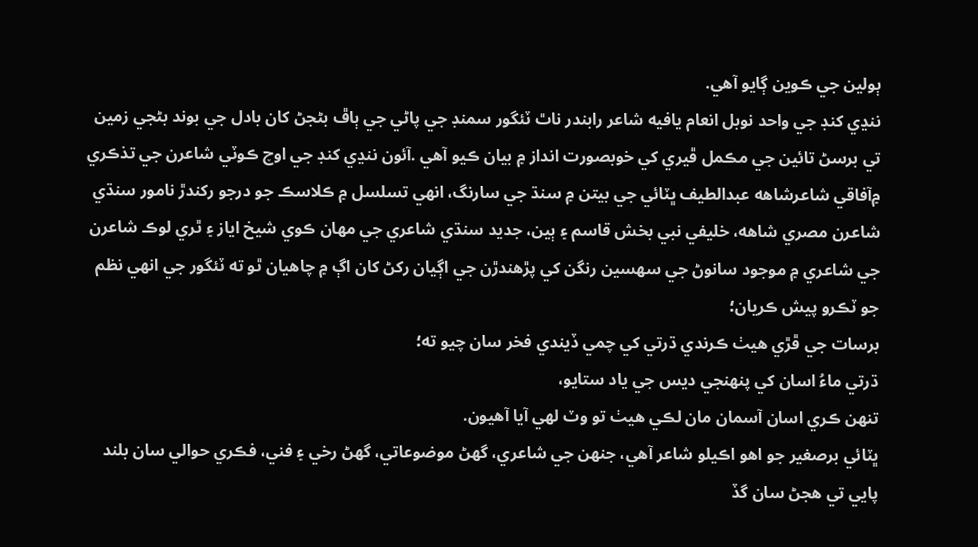ٻولين جي ڪوين ڳايو آهي.
ننڍي کنڊ جي واحد نوبل انعام يافيه شاعر رابندر ناٿ ٽئگور سمنڊ جي پاڻي جي ٻاڦ بڻجڻ کان بادل جي بوند بڻجي زمين تي برسڻ تائين جي مڪمل ڦيري کي خوبصورت انداز ۾ بيان ڪيو آهي .آئون ننڍي کنڊ جي اوچ ڪوٽي شاعرن جي تذڪري ۾آفاقي شاعرشاهه عبدالطيف ڀٽائي جي بيتن ۾ سنڌ جي سارنگ، انهي تسلسل ۾ ڪلاسڪ جو درجو رکندڙ نامور سنڌي شاعرن مصري شاهه، خليفي نبي بخش قاسم ۽ ٻين، جديد سنڌي شاعري جي مهان ڪوي شيخ اياز ۽ ٿري لوڪ شاعرن جي شاعري ۾ موجود سانوڻ جي سهسين رنگن کي پڙهندڙن جي اڳيان رکڻ کان اڳ ۾ چاهيان ٿو ته ٽئگور جي انهي نظم جو ٽڪرو پيش ڪريان؛
برسات جي ڦڙي هيٺ ڪرندي ڌرتي کي چمي ڏيندي فخر سان چيو ته؛
ڌرتي ماءُ اسان کي پنهنجي ديس جي ياد ستايو،
تنهن ڪري اسان آسمان مان لڪي هيٺ تو وٽ لهي آيا آهيون.
ڀٽائي برصغير جو اهو اڪيلو شاعر آهي، جنهن جي شاعري، گهڻ موضوعاتي، گهڻ رخي ۽ فني، فڪري حوالي سان بلند پايي تي هجڻ سان گڏ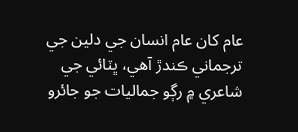عام کان عام انسان جي دلين جي ترجماني ڪندڙ آهي، ڀٽائي جي شاعري ۾ رڳو جماليات جو جائرو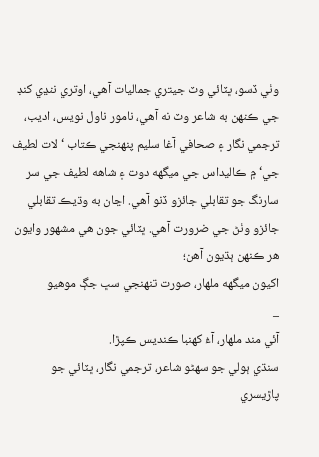وٺي ڏسو، ڀٽائي وٽ جيتري جماليات آهي، اوتري ننڍي کنڊ جي ڪنهن به شاعر وٽ نه آهي، نامور ناول نويس، اديب، ترجمي نگار ۽ صحافي آغا سليم پنهنجي ڪتاب ‘لات لطيف جي‘ ۾ ڪاليداس جي ميگهه دوت ۽ شاهه لطيف جي سر سارنگ جو تقابلي جائزو ڏنو آهي. اڃان به وڌيڪ تقابلي جائزو وٺڻ جي ضرورت آهي. ڀٽائي جون هي مشهور وايون هر ڪنهن ٻڌيون آهن؛
اکيون ميگهه ملهار، صورت تنهنجي سڀ جڳ موهيو
_
آئي مند ملهار، آءُ کهنبا ڪنديس ڪپڙا.
سنڌي ٻولي جو سهڻو شاعر، ترجمي نگار، ڀٽائي جو پاڙيسري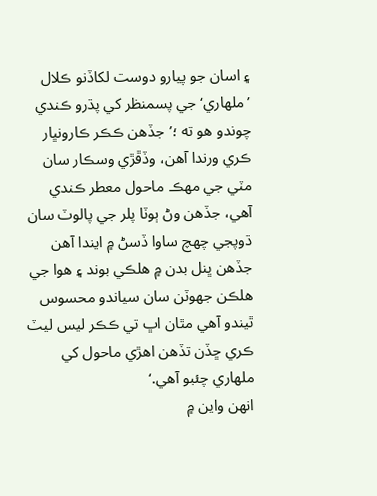۽ اسان جو پيارو دوست لکاڏنو ڪلال ’ملهاري‘ جي پسمنظر کي پڌرو ڪندي چوندو هو ته ؛’جڏهن ڪڪر ڪارونڀار ڪري ورندا آهن، وڏڦڙي وسڪار سان مٽي جي مهڪ ماحول معطر ڪندي آهي، جڏهن وڻ ٻوٽا پلر جي پالوٽ سان ڌوپجي چهچ ساوا ڏسڻ ۾ ايندا آهن جڏهن ڀنل بدن ۾ هلڪي بوند ۽ هوا جي هلڪن جهوٽن سان سياندو محسوس ٿيندو آهي مٿان اڀ تي ڪڪر ليس ليٽ ڪري ڇڏن تڏهن اهڙي ماحول کي ملهاري چئبو آهي.‘
انهن واين ۾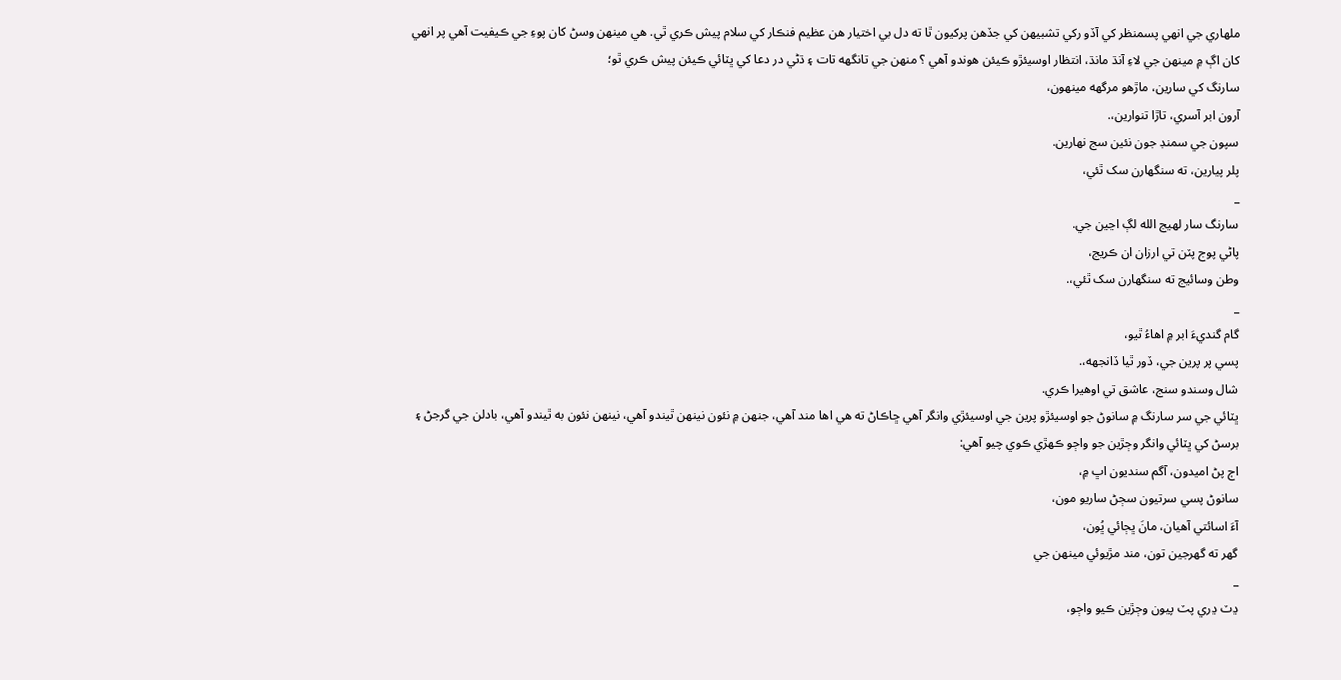ملهاري جي انهي پسمنظر کي آڏو رکي تشبيهن کي جڏهن پرکيون ٿا ته دل بي اختيار هن عظيم فنڪار کي سلام پيش ڪري ٿي. هي مينهن وسڻ کان پوءِ جي ڪيفيت آهي پر انهي کان اڳ ۾ مينهن جي لاءِ آنڌ مانڌ، انتظار اوسيئڙو ڪيئن هوندو آهي ؟ منهن جي تانگهه تات ۽ ڌڻي در دعا کي ڀٽائي ڪيئن پيش ڪري ٿو؛
سارنگ کي سارين، ماڙهو مرگهه مينهون،
آرون ابر آسري، تاڙا تنوارين،.
سپون جي سمنڊ جون نئين سج نهارين.
پلر پيارين، ته سنگهارن سک ٿئي،
_
سارنگ سار لهيج الله لڳ اڃين جي.
پاڻي پوج پٽن تي ارزان ان ڪريج،
وطن وسائيج ته سنگهارن سک ٿئي،.
_
گام گنديءَ ابر ۾ اهاءُ ٿيو،
پسي پر پرين جي، ڏور ٿيا ڏانجهه،.
شال وسندو سنج، عاشق تي اوهيرا ڪري.
ڀٽائي جي سر سارنگ ۾ سانوڻ جو اوسيئڙو پرين جي اوسيئڙي وانگر آهي ڇاڪاڻ ته هي اها مند آهي، جنهن ۾ نئون نينهن ٿيندو آهي، نينهن نئون به ٿيندو آهي، بادلن جي گرجڻ ۽ برسڻ کي ڀٽائي وانگر وڄڙين جو واڄو ڪهڙي ڪوي چيو آهي:
اڄ پڻ اميدون، آگم سنديون اڀ ۾،
سانوڻ پسي سرتيون سڄڻ ساريو مون،
آءَ اسائتي آهيان، مانَ ڀڄائي ڀُون،
گهر ته گهرجين تون، مند مڙيوئي مينهن جي
_
ڍٽ ڍري پٽ پيون وڄڙين ڪيو واڄو،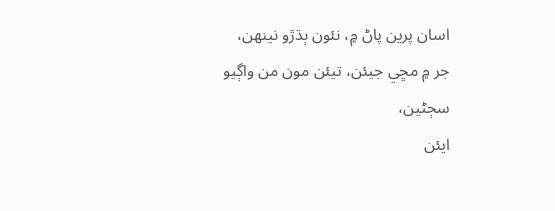اسان پرين پاڻ ۾، نئون ٻڌڙو نينهن،
جر ۾ مڇي جيئن، تيئن مون من واڳيو سڄڻين،
ايئن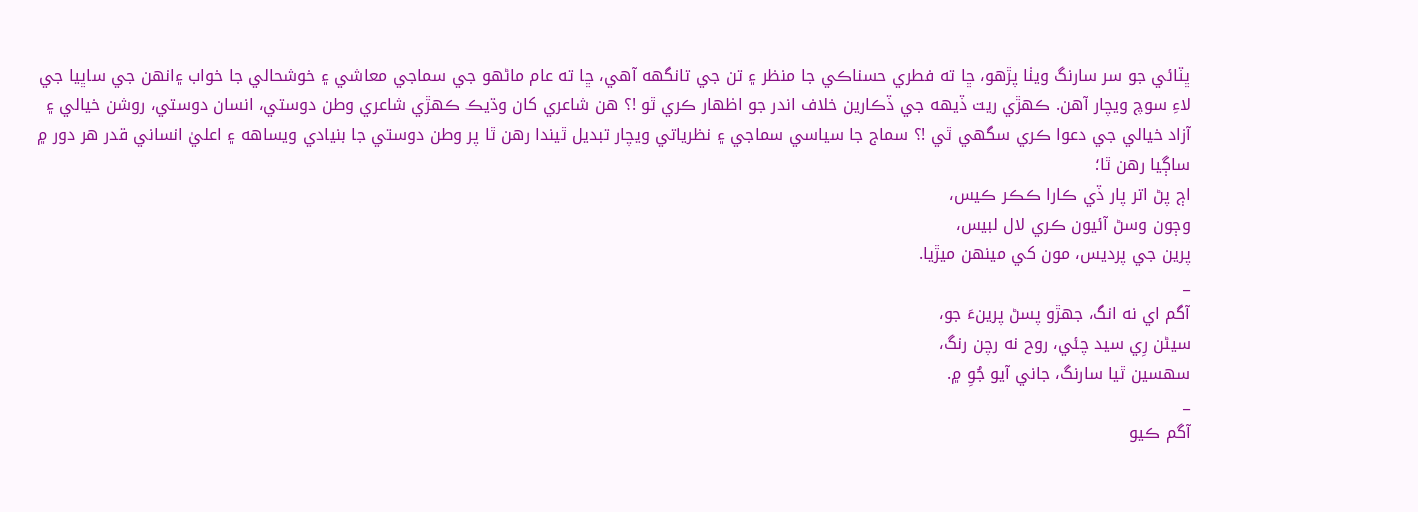ڀٽائي جو سر سارنگ ويٺا پڙهو، ڇا ته فطري حسناڪي جا منظر ۽ تن جي تانگهه آهي، ڇا ته عام ماڻهو جي سماجي معاشي ۽ خوشحالي جا خواب ۽انهن جي ساڀيا جي لاءِ سوچ ويچار آهن. ڪهڙي ريت ڏيهه جي ڏڪارين خلاف اندر جو اظهار ڪري ٿو !؟ هن شاعري کان وڌيڪ ڪهڙي شاعري وطن دوستي، انسان دوستي، روشن خيالي ۽ آزاد خيالي جي دعوا ڪري سگهي ٿي !؟ سماج جا سياسي سماجي ۽ نظرياتي ويچار تبديل ٿيندا رهن ٿا پر وطن دوستي جا بنيادي ويساهه ۽ اعليٰ انساني قدر هر دور ۾ ساڳيا رهن ٿا؛
اڄ پڻ اتر پار ڏي ڪارا ڪڪر ڪيس،
وڄون وسڻ آئيون ڪري لال لبيس،
پرين جي پرديس، مون کي مينهن ميڙيا.
_
آگم اي نه انگ، جهڙو پسڻ پرينءَ جو،
سيڻن رِي سيد چئي، روح نه رچن رنگ،
سهسين ٿيا سارنگ، جاني آيو جُوِ ۾.
_
آگم ڪيو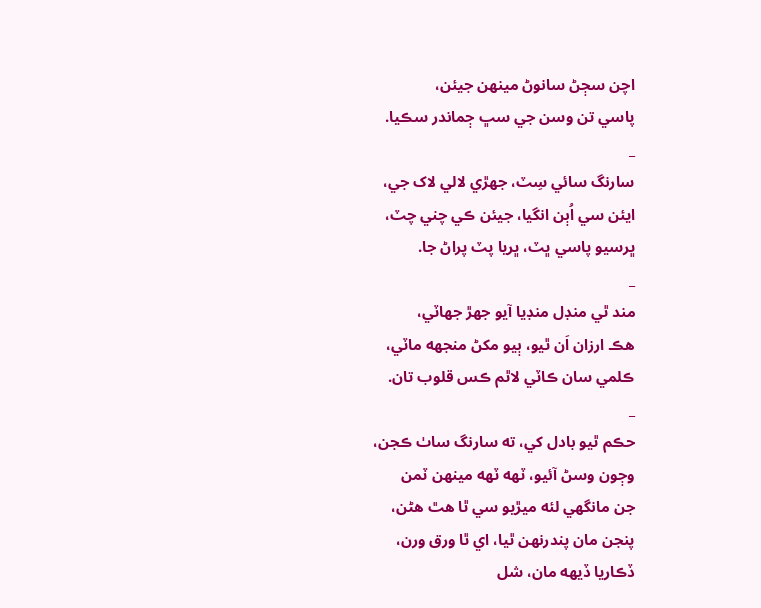اچن سڄڻ سانوڻ مينهن جيئن،
پاسي تن وسن جي سڀ ڄماندر سڪيا.
_
سارنگ سائي سِٽ، جهڙي لالي لاک جي،
ايئن سي اُٻن انگيا، جيئن ڪي چني چٽ،
ڀرسيو پاسي ڀٽ، ڀريا پٽ پراڻ جا.
_
مند ٿي منڊل منڊيا آيو جهڙ جهاٽي،
هڪ ارزان اَن ٿيو، ٻيو مکڻ منجهه ماٽي،
ڪلمي سان ڪاٽي لاٿم ڪس قلوب تان.
_
حڪم ٿيو بادل کي، ته سارنگ ساٺ ڪجن،
وڄون وسڻ آئيو، ٽهه ٽهه مينهن ٽمن
جن مانگهي لئه ميڙيو سي ٿا هٿ هڻن،
پنجن مان پندرنهن ٿيا، اي ٿا ورق ورن،
ڏڪاريا ڏيهه مان، شل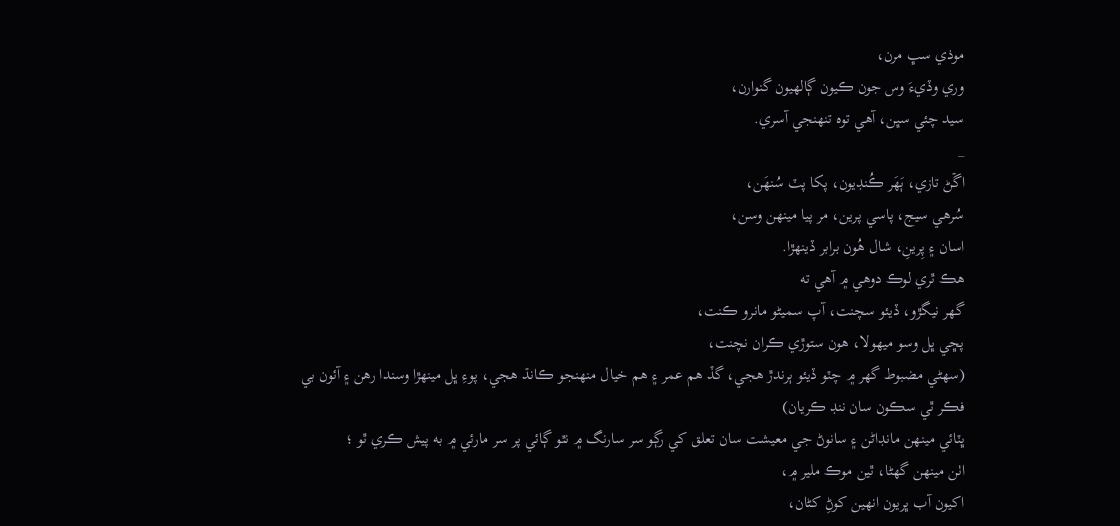موذي سڀ مرن،
وري وڏيءَ وس جون ڪيون ڳالهيون گنوارن،
سيد چئي سڀن، آهي توه تنهنجي آسري.
_
اڱڻ تازي، ٻَهَر ڪُنڊيون، پکا پٽ سُنهَن،
سُرهي سيج، پاسي پرين، مر پيا مينهن وسن،
اسان ۽ پِرينِ، شال هُون برابر ڏينهڙا.
هڪ ٿري لوڪ دوهي ۾ آهي ته
گهر نيگڙو، ڏيئو سچنت، آپ سميڻو مانرو ڪنت،
پڇي ڀل وسو ميهولا، هون ستوڙي ڪران نچنت،
(سهڻي مضبوط گهر ۾ چٽو ڏيئو ٻرندڙ هجي، گڏ هم عمر ۽ هم خيال منهنجو ڪانڌ هجي، پوءِ ڀل مينهڙا وسندا رهن ۽ آئون بي فڪر ٿي سڪون سان ننڊ ڪريان)
ڀٽائي مينهن مانڊاڻن ۽ سانوڻ جي معيشت سان تعلق کي رڳو سر سارنگ ۾ نٿو ڳائي پر سر مارئي ۾ به پيش ڪري ٿو ؛
اٺن مينهن گهڻا، ٿين موڪ ملير ۾،
اکيون آب ڀريون انهين کوڻِ کڻان،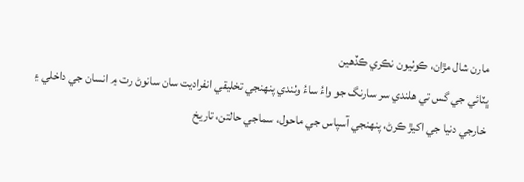مارن شال مڙان، ڪوٺيون نڪري ڪڏهين
ڀٽائي جي گس تي هلندي سر سارنگ جو واءُ ساءُ وٺندي پنهنجي تخليقي انفراديت سان سانوڻ رت ۾ انسان جي داخلي ۽ خارجي دنيا جي اکيڙ ڪرڻ، پنهنجي آسپاس جي ماحول، سماجي حالتن، تاريخ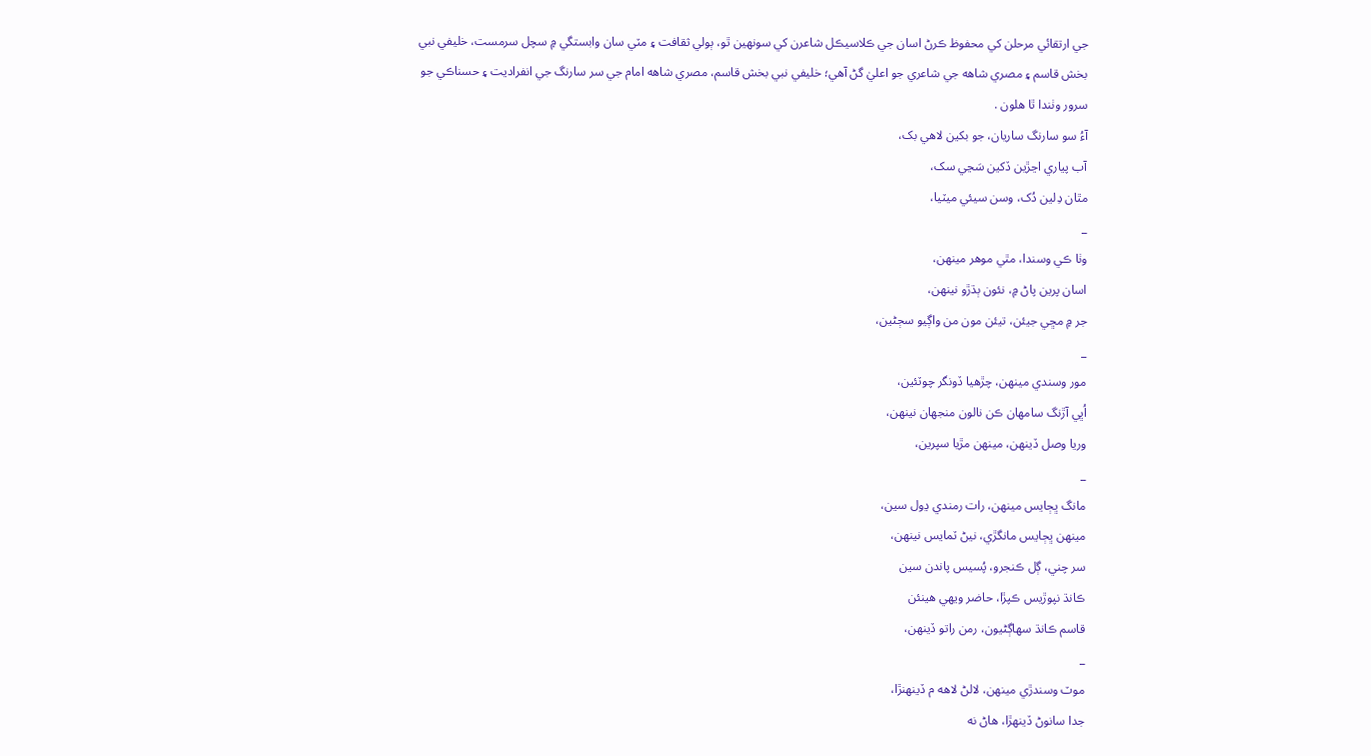جي ارتقائي مرحلن کي محفوظ ڪرڻ اسان جي ڪلاسيڪل شاعرن کي سونهين ٿو، ٻولي ثقافت ۽ مٽي سان وابستگي ۾ سچل سرمست، خليفي نبي بخش قاسم ۽ مصري شاهه جي شاعري جو اعليٰ گڻ آهي؛ خليفي نبي بخش قاسم، مصري شاهه امام جي سر سارنگ جي انفراديت ۽ حسناڪي جو سرور وٺندا ٿا هلون .
آءُ سو سارنگ ساريان، جو بکين لاهي بک،
آب پياري اڃڙين ڏکين سَڃي سک،
مٿان دِلين دُک، وسن سيئي ميٽيا،
_
وٺا ڪي وسندا، مٿي موهر مينهن،
اسان پرين پاڻ ۾، نئون ٻڌڙو نينهن،
جر ۾ مڇي جيئن، تيئن مون من واڳيو سڄڻين،
_
مور وسندي مينهن، چڙهيا ڏونگر چوٽئين،
اُڀي آڙنگ سامهان ڪن نالون منجهان نينهن،
وريا وصل ڏينهن، مينهن مڙيا سپرين،
_
مانگ ڀڄايس مينهن، رات رمندي ڍول سين،
مينهن ڀڄايس مانگڙي، نيڻ ٽمايس نينهن،
سر چني، ڳل ڪنجرو، پُسيس پاندن سين
ڪانڌ نپوڙيس ڪپڙا، حاضر ويهي هينئن
قاسم ڪانڌ سهاڳڻيون، رمن راتو ڏينهن،
_
موٽ وسندڙي مينهن، لالڻ لاهه م ڏينهنڙا،
جدا سانوڻ ڏينهڙا، هاڻ نه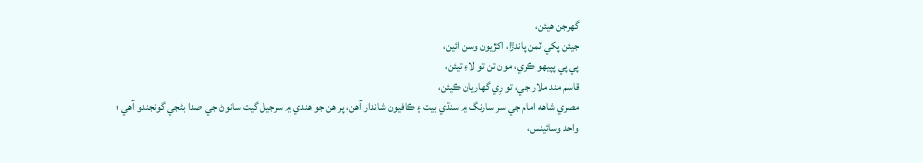گهرجن هيئن،
جيئن پکي ٽمن پاندڙا، اکڙيون وسن ائين،
پي پي پپيهو ڪري، مون تن تو لاءِ تيئن،
قاسم مند ملار جي، تو رِي گهاريان ڪيئن،
مصري شاهه امام جي سر سارنگ ۾ سنڌي بيت ۽ ڪافيون شاندار آهن، پر هن جو هندي ۾ سرجيل گيت سانوڻ جي صدا بڻجي گونجندو آهي ؛
واحد وسائينس،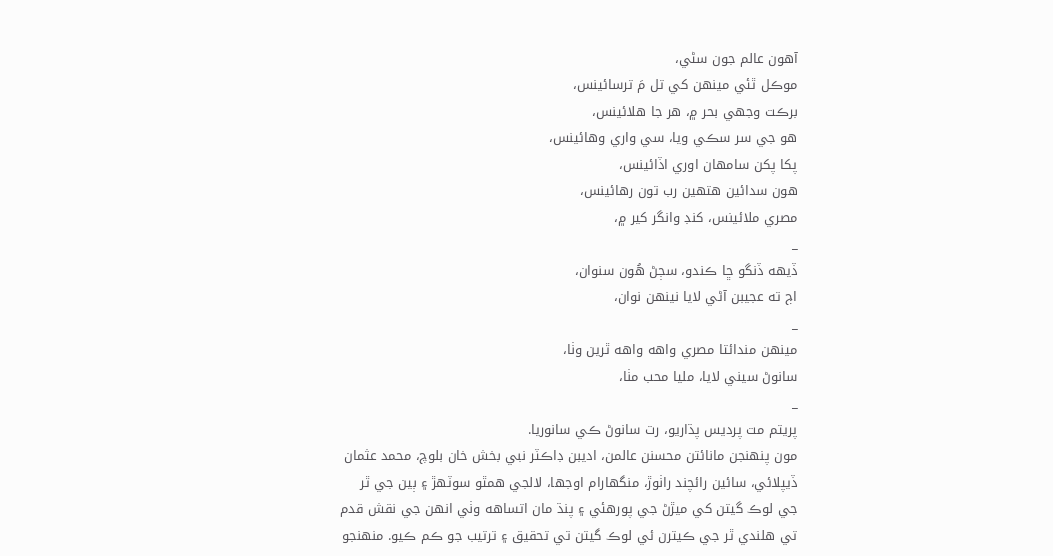آهون عالم جون سڻي،
موڪل ٿئي مينهن کي تل مَ ترسائينس،
برڪت وجهي بحر ۾، هر جا هلائينس،
هو جي سر سڪي ويا، سي واري وهائينس،
پکا پکن سامهان اوري اڏائينس،
هون سدائين هتهين رب تون رهائينس،
مصري ملائينس، کنڊ وانگر کير ۾،
_
ڏيهه ڏنگو ڇا ڪندو، سڄڻ هُون سنوان،
اڄ ته عجيبن آڻي لايا نينهن نوان،
_
مينهن مندائتا مصري واهه واهه ٿرين وٺا،
سانوڻ سيني لايا، مليا محب مٺا،
_
پريتم مت پرديس پڌاريو، رت سانوڻ ڪي سانوريا.
مون پنهنجن مانائتن محسنن عالمن، اديبن ڊاڪٽر نبي بخش خان بلوچ، محمد عثمان ڏيپلائي، سائين رائچند راٺوڙ، منگهارام اوجها، لالجي همٿو سوٽهڙ ۽ ٻين جي ٿر جي لوڪ گيتن کي ميڙڻ جي پورهئي ۽ پنڌ مان اتساهه وٺي انهن جي نقش قدم تي هلندي ٿر جي ڪيترن ئي لوڪ گيتن تي تحقيق ۽ ترتيب جو ڪم ڪيو. منهنجو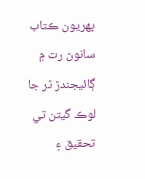پهريون ڪتاب سانوڻ رت ۾ ڳائيجندڙ ٿر جا لوڪ گيتن تي تحقيق ۽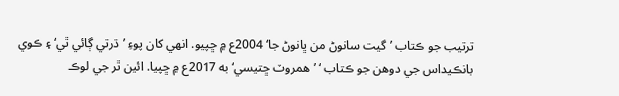ترتيب جو ڪتاب ’گيت سانوڻ من ڀانوڻ جا‘ 2004ع ۾ ڇپيو. انهي کان پوءِ ’ڌرتي ڳائي ٿي‘ ۽ ڪوي بانڪيداس جي دوهن جو ڪتاب ‘ ’همروٽ ڇتيسي‘ به 2017ع ۾ ڇپيا. ائين ٿر جي لوڪ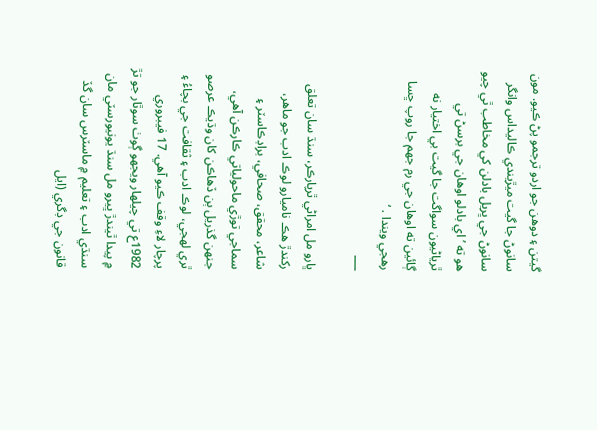گيتن ۽ دوهن جو اردو ترجمو پڻ ڪيو. مون سانوڻ جا گيت ميڙيندي ڪاليداس وانگر سانوڻ جي ڀريل بادلن کي مخاطب ٿي چيو هو ته ’اي بادلو اوهان جي برسڻ تي ٿرياڻيون سواگت جا گيت بي اختيار نه ڳائين ته اوهان جي رم جهم جا روپ ڇسا رهجي ويندا . ‘
___

ڀارو مل امراڻي ٿرپارڪر، سنڌ سان تعلق رکندڙ هڪ ناميارو لوڪ ادب جو ماهر، شاعر، محقق، صحافي، براڊڪاسٽر ۽ سماجي توڙي ماحولياتي ڪارڪن آهي، جنهن گذريل ٻن ڏهاڪن کان وڌيڪ عرصو ٿري لهجي، لوڪ ادب ۽ ثقافت جي بچاءُ ۽ پرچار لاءِ وقف ڪيو آهي. 17 فيبروري 1982ع تي چيلهار ويجهو ڳوٺ سوٿار جو تڙ ۾ پيدا ٿيندڙ ڀيرو مل سنڌ يونيورسٽي مان سنڌي ادب ۽ تعليم ۾ ماسٽرس سان گڏ قانون جي ڊگري (ایل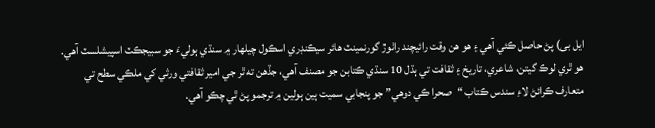ایل بی) پڻ حاصل ڪئي آهي ۽ هو هن وقت رائيچند راٺوڙ گورنمينٽ هائر سيڪنڊري اسڪول چيلهار ۾ سنڌي ٻوليءَ جو سبيجڪٽ اسپيشلسٽ آهي. هو ٿري لوڪ گيتن، شاعري، تاريخ ۽ ثقافت تي ٻڌل 10 سنڌي ڪتابن جو مصنف آهي، جڏهن ته ٿر جي امير ثقافتي ورثي کي ملڪي سطح تي متعارف ڪرائڻ لاءِ سندس ڪتاب “صحرا ڪي دوهي” جو پنجابي سميت ٻين ٻولين ۾ ترجمو پڻ ٿي چڪو آهي.